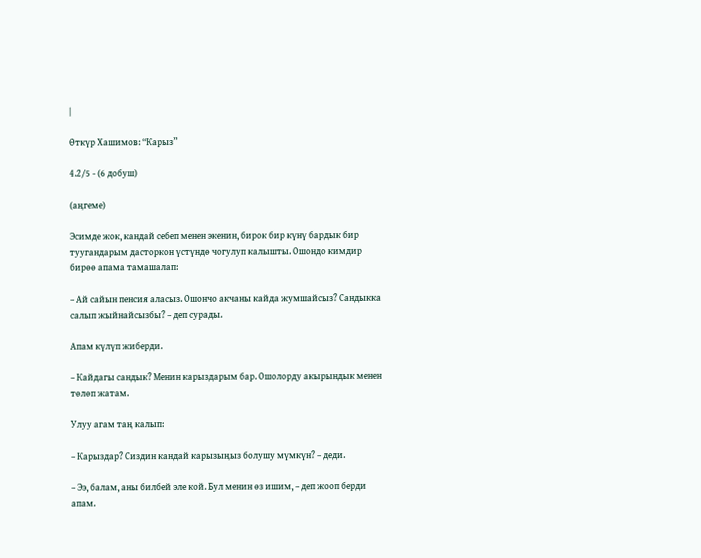|

Өткүр Хашимов: “Карыз”

4.2/5 - (6 добуш)

(аңгеме)

Эсимде жок, кандай себеп менен экенин, бирок бир күнү бардык бир туугандарым дасторкон үстүндө чогулуп калышты. Ошондо кимдир бирөө апама тамашалап:

– Ай сайын пенсия аласыз. Ошончо акчаны кайда жумшайсыз? Сандыкка салып жыйнайсызбы? – деп сурады.

Апам күлүп жиберди.

– Кайдагы сандык? Менин карыздарым бар. Ошолорду акырындык менен төлөп жатам.

Улуу агам таң калып:

– Карыздар? Сиздин кандай карызыңыз болушу мүмкүн? – деди.

– Ээ, балам, аны билбей эле кой. Бул менин өз ишим, – деп жооп берди апам.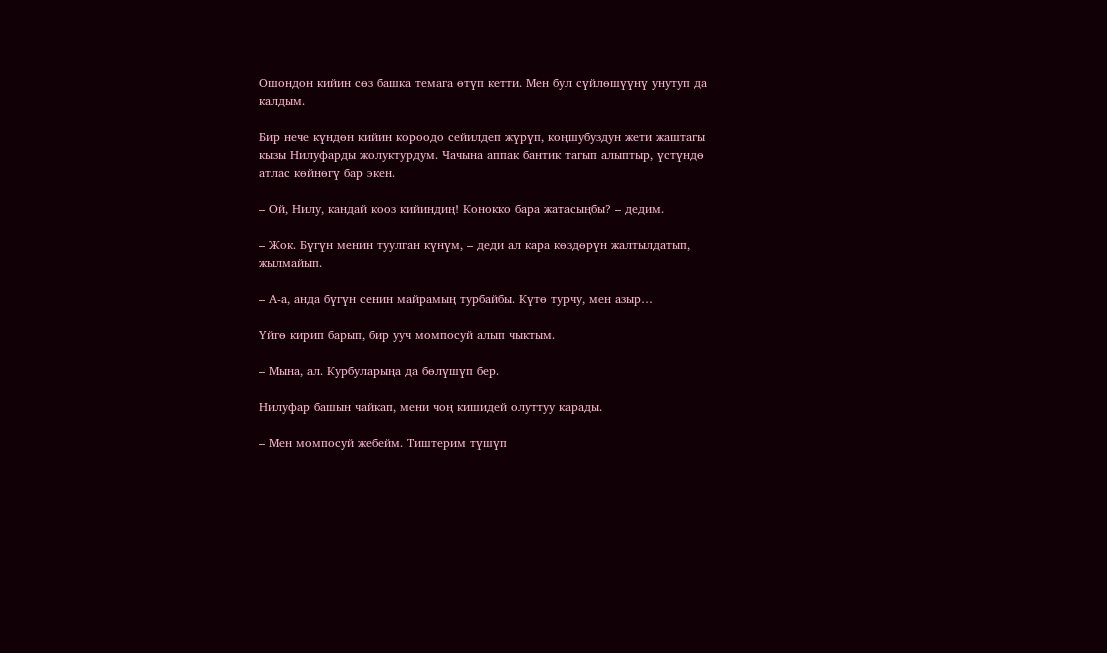Ошондон кийин сөз башка темага өтүп кетти. Мен бул сүйлөшүүнү унутуп да калдым.

Бир нече күндөн кийин короодо сейилдеп жүрүп, коңшубуздун жети жаштагы кызы Нилуфарды жолуктурдум. Чачына аппак бантик тагып алыптыр, үстүндө атлас көйнөгү бар экен.

– Ой, Нилу, кандай кооз кийиндиң! Конокко бара жатасыңбы? – дедим.

– Жок. Бүгүн менин туулган күнүм, – деди ал кара көздөрүн жалтылдатып, жылмайып.

– А-а, анда бүгүн сенин майрамың турбайбы. Күтө турчу, мен азыр…

Үйгө кирип барып, бир ууч момпосуй алып чыктым.

– Мына, ал. Курбуларыңа да бөлүшүп бер.

Нилуфар башын чайкап, мени чоң кишидей олуттуу карады.

– Мен момпосуй жебейм. Тиштерим түшүп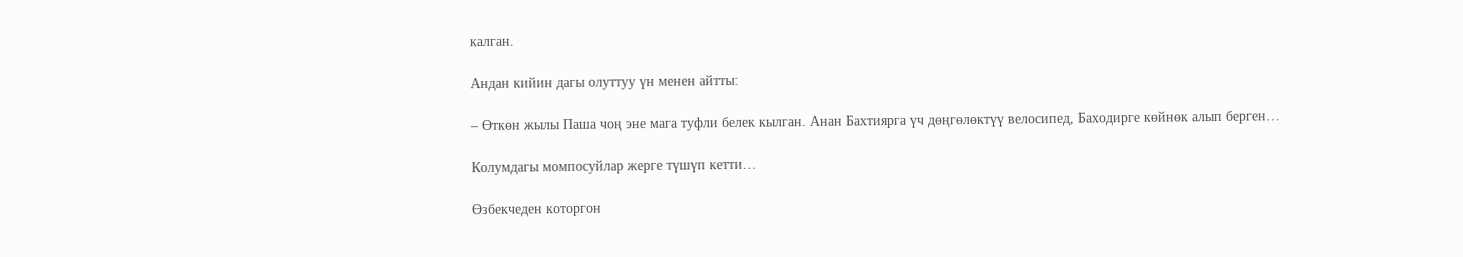калган.

Андан кийин дагы олуттуу үн менен айтты:

– Өткөн жылы Паша чоң эне мага туфли белек кылган. Анан Бахтиярга үч дөңгөлөктүү велосипед, Баходирге көйнөк алып берген…

Колумдагы момпосуйлар жерге түшүп кетти…

Өзбекчеден которгон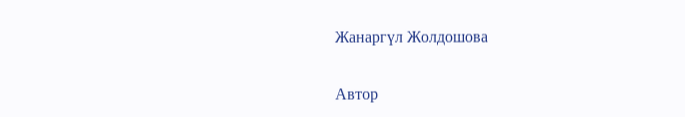Жанаргүл Жолдошова

Автор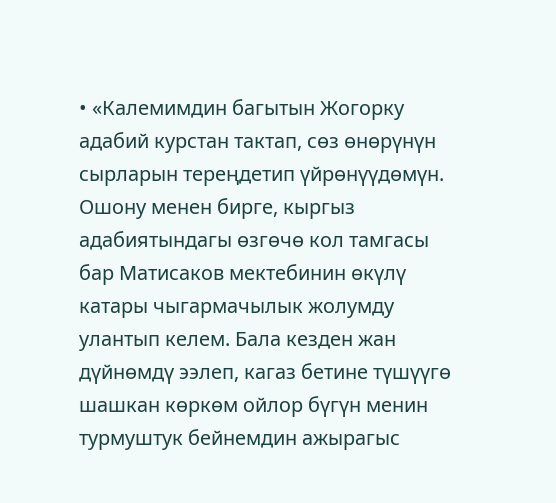• «Калемимдин багытын Жогорку адабий курстан тактап, сөз өнөрүнүн сырларын тереңдетип үйрөнүүдөмүн. Ошону менен бирге, кыргыз адабиятындагы өзгөчө кол тамгасы бар Матисаков мектебинин өкүлү катары чыгармачылык жолумду улантып келем. Бала кезден жан дүйнөмдү ээлеп, кагаз бетине түшүүгө шашкан көркөм ойлор бүгүн менин турмуштук бейнемдин ажырагыс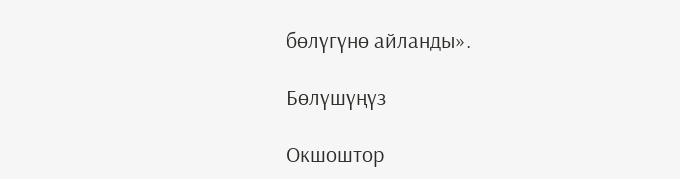бөлүгүнө айланды».

Бөлүшүңүз

Окшоштор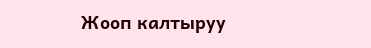Жооп калтыруу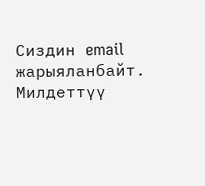Сиздин email жарыяланбайт. Милдеттүү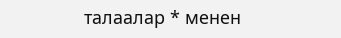талаалар * менен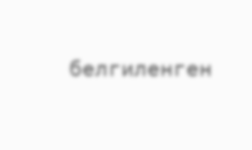белгиленген